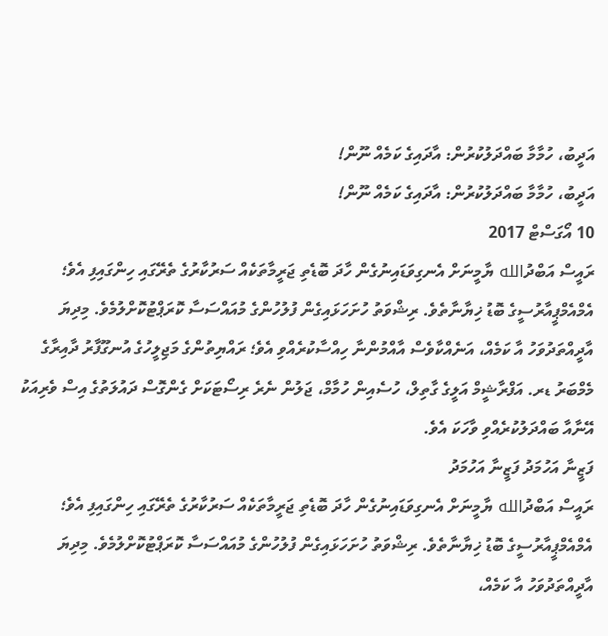އަދީބު، ހުމާމާ ބައްދަލުކުރުން: އާދައިގެ ކަމެއް ނޫން!
އަދީބު، ހުމާމާ ބައްދަލުކުރުން: އާދައިގެ ކަމެއް ނޫން!
10 އޯގަސްޓް 2017
ރައީސް އަބްދުالله ޔާމީނަށް އެނގިވަޑައިނުގެން ހާދަ ބޮޑެތި ޖަރީމާތަކެއް ސަރުކާރުގެ ތެރޭގައި ހިންގައިފި އެވެ؛ އެމްއެމްޕީއާރުސީގެ ބޮޑު ޚިޔާނާތެވެ. ރިޝްވަތު ހުށަހަޅައިގެން ފުލުހުންގެ މުއައްސަސާ ކޮރަޕްޓުކޮށްލުމެވެ. މިދިޔަ އާދީއްތަދުވަހު އާ ކަމެއް، އަނެއްކާވެސް އާއްމުންނާ ހިއްސާކުރެއްވި އެވެ؛ ރައްޔިތުންގެ މަޖިލީހުގެ އުނގޫފާރު ދާއިރާގެ މެމްބަރު ޑރ. އަފްރާޝީމް އަލީގެ ގާތިލް، ހުސެއިން ހުމާމް، ޖަލުން ނެރެ ރިސޯޓަކަށް ގެންގޮސް ދައުލަތުގެ އިސް ވެރިއަކު އޭނާއާ ބައްދަލުކުރެއްވި ވާހަކަ އެވެ.
ފަޒީނާ އަހުމަދު ފަޒީނާ އަހުމަދު
ރައީސް އަބްދުالله ޔާމީނަށް އެނގިވަޑައިނުގެން ހާދަ ބޮޑެތި ޖަރީމާތަކެއް ސަރުކާރުގެ ތެރޭގައި ހިންގައިފި އެވެ؛ އެމްއެމްޕީއާރުސީގެ ބޮޑު ޚިޔާނާތެވެ. ރިޝްވަތު ހުށަހަޅައިގެން ފުލުހުންގެ މުއައްސަސާ ކޮރަޕްޓުކޮށްލުމެވެ. މިދިޔަ އާދީއްތަދުވަހު އާ ކަމެއް،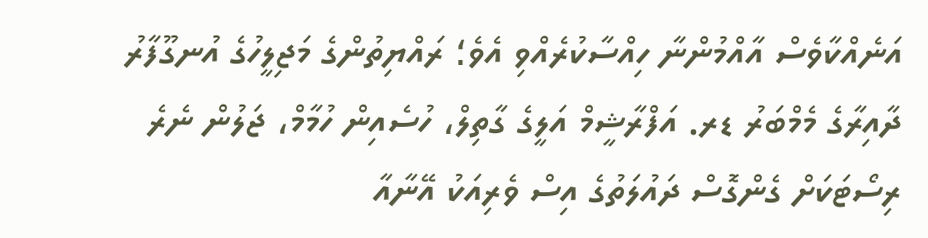އަނެއްކާވެސް އާއްމުންނާ ހިއްސާކުރެއްވި އެވެ؛ ރައްޔިތުންގެ މަޖިލީހުގެ އުނގޫފާރު ދާއިރާގެ މެމްބަރު ޑރ. އަފްރާޝީމް އަލީގެ ގާތިލް، ހުސެއިން ހުމާމް، ޖަލުން ނެރެ ރިސޯޓަކަށް ގެންގޮސް ދައުލަތުގެ އިސް ވެރިއަކު އޭނާއާ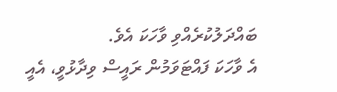ބައްދަލުކުރެއްވި ވާހަކަ އެވެ.
އެ ވާހަކަ ފައްޓަވަމުން ރައީސް ވިދާޅުވީ، އެއީ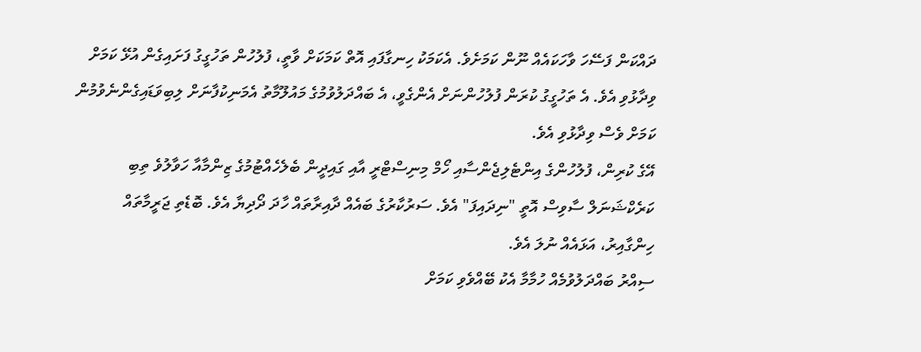ދައްކަން ފަސޭހަ ވާހަކައެއް ނޫން ކަމަށެވެ. އެކަމަކު ހިނގާފައި އޮތް ކަމަކަށް ވާތީ، ފުލުހުން ތަހުގީގު ފަށައިގެން އުޅޭ ކަމަށް ވިދާޅުވި އެވެ. އެ ތަހުގީގު ކުރަން ފުލުހުންނަށް އެންގެވީ، އެ ބައްދަލުވުމުގެ މައުލޫމާތު އެމަނިކުފާނަށް ލިބިވަޑައިގެންނެވުމުން ކަމަށް ވެސް ވިދާޅުވި އެވެ.
އޭގެ ކުރިން، ފުލުހުންގެ އިންޓެލިޖެންސާއި ހޯމް މިނިސްޓްރީ އާއި ގައިދީން ބެލެހެއްޓުމުގެ ޒިންމާއާ ހަވާލުވެ ތިބި ކަރެކްޝަނަލް ސާވިސް އޮތީ "ނިދައިފަ" އެވެ. ސަރުކާރުގެ ބައެއް ދާއިރާތައް ހާދަ ދޯދިޔާ އެވެ. ބޮޑެތި ޖަރީމާތައް ހިންގާއިރު، އަޅައެއް ނުލަ އެވެ.
ސިއްރު ބައްދަލުވުމެއް ހުމާމާ އެކު ބޭއްވެވި ކަމަށް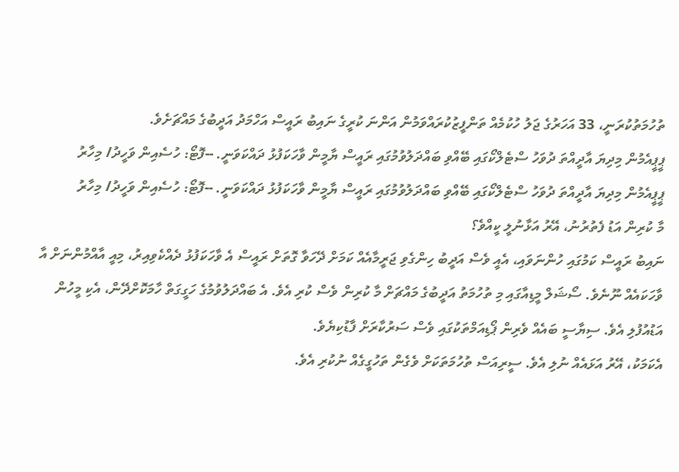ތުހުމަތުކުރަނީ، 33 އަހަރުގެ ޖަލު ހުކުމެއް ތަންފީޒުކުރައްވަމުން އަންނަ ކުރީގެ ނައިބު ރައީސް އަހްމަދު އަދީބުގެ މައްޗަށެވެ.
ޕީޕީއެމުން މިދިޔަ އާދީއްތަ ދުވަހު ސްޓެލްކޯގައި ބޭއްވި ބައްދަލުވުމުގައި ރައީސް ޔާމީން ވާހަކަފުޅު ދައްކަވަނީ. --ފޮޓޯ: ހުސެއިން ވަހީދު/ މިހާރު
ޕީޕީއެމުން މިދިޔަ އާދީއްތަ ދުވަހު ސްޓެލްކޯގައި ބޭއްވި ބައްދަލުވުމުގައި ރައީސް ޔާމީން ވާހަކަފުޅު ދައްކަވަނީ. --ފޮޓޯ: ހުސެއިން ވަހީދު/ މިހާރު
މާ ކުރިން އަޑު ފެތުރުނު، އޭރު އަޅާނުލީ ކީއްވެ؟
ނައިބު ރައީސް ކަމުގައި ހުންނަވައި، އެއީ ވެސް އަދީބު ހިންގެވި ޖަރީމާއެއް ކަމަށް ދޭހަވާ ގޮތަށް ރައީސް އެ ވާހަކަފުޅު ދެއްކެވިއިރު، މިއީ އާއްމުންނަށް އާ ވާހަކައެއް ނޫނެވެ. ސޯޝަލް މީޑިއާގައި މި ތުހުމަތު އަދީބުގެ މައްޗަށް މާ ކުރިން ވެސް ކުރި އެވެ. އެ ބައްދަލުވުމުގެ ހަގީގަތް ހާމަކޮށްދޭން، އެކި މީހުން އަޑުއުފުލި އެވެ. ސިޔާސީ ބައެއް ވެރިން ޕޯޑިއަމްތަކުގައި ވެސް ސަރުކާރަށް ފާޑުކިޔެވެ.
އެކަމަކު، އޭރު އަޅައެއް ނުލި އެވެ. ސީރިއަސް ތުހުމަތަކަށް ވެގެން ތަހުގީގެއް ނުކުރި އެވެ.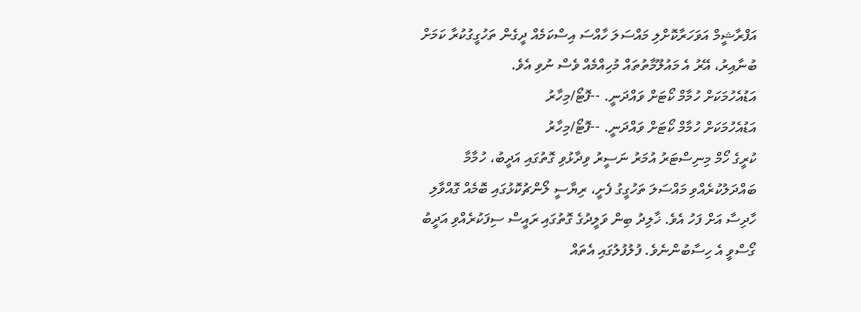އަފްރާޝީމް އަވަހަރާކޮށްލި މައްސަލަ ހާއްސަ އިސްކަމެއް ދީގެން ތަހުގީގުކުރާ ކަމަށް ބުނާއިރު، އޭރު އެ މައުލޫމާތުތައް މުހިއްމެއް ވެސް ނުވި އެވެ.
އަޑުއެހުމަކަށް ހުމާމް ކޯޓަށް ވައްދަނީ. --ފޮޓޯ/މިހާރު
އަޑުއެހުމަކަށް ހުމާމް ކޯޓަށް ވައްދަނީ. --ފޮޓޯ/މިހާރު
ކުރީގެ ހޯމް މިނިސްޓަރު އުމަރު ނަސީރު ވިދާޅުވި ގޮތުގައި އަދީބު، ހުމާމާ ބައްދަލުކުރެއްވި މައްސަލަ ތަހުގީގު ފެށީ، ރިޔާސީ ލޯންޗުކޮޅުގައި ބޮމެއް ގޮއްވާލި ހާދިސާ އަށް ފަހު އެވެ. ޚާލިދު ބިން ވަލީދުގެ ގޮތުގައި ރައީސް ސިފަކުރެއްވި އަދީބު ގޯސްވީ އެ ހިސާބުންނެވެ. ފުލުފުލުގައި އެތައް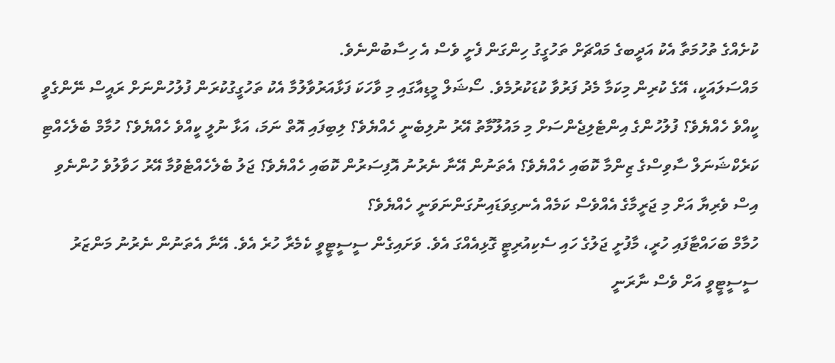ކުށެއްގެ ތުހުމަތާ އެކު އަދީބގެ މައްޗަށް ތަހުގީގު ހިންގަން ފެށީ ވެސް އެ ހިސާބުންނެވެ.
މައްސަލައަކީ، އޭގެ ކުރިން މިކަމާ މެދު ފަރުވާ ކުޑަކުރުމެވެ. ސޯޝަލް މީޑިއާގައި މި ވާހަކަ ފަޅާއަރުވާލުމާ އެކު ތަހުގީގުކުރަން ފުލުހުންނަށް ރައީސް ނޭންގެވީ ކީއްވެ ހެއްޔެވެ؟ ފުލުހުންގެ އިންޓެލިޖެންސަށް މި މައުލޫމާތު އޭރު ނުލިބެނީ ހެއްޔެވެ؟ ލިބިފައި އޮތް ނަމަ، އަޅާ ނުލީ ކީއްވެ ހެއްޔެވެ؟ ހުމާމް ބެލެހެއްޓި ކަރެކްޝަނަލް ސާވިސްގެ ޒިންމާ ކޮބައި ހެއްޔެވެ؟ އެތަނުން އޭނާ ނެރުނު އޮފިސަރުން ކޮބައި ހެއްޔެވެ؟ ޖަލު ބެލެހެއްޓެވުމާ އޭރު ހަވާލުވެ ހުންނެވި އިސް ވެރިޔާ އަށް މި ޖަރީމާގެ އެއްވެސް ކަމެއް އެނގިވަޑައިނުގަންނަވަނީ ހެއްޔެވެ؟
ހުމާމް ބަހައްޓާފައި ހުރީ، މާފުށީ ޖަލުގެ ހައި ސެކިއުރިޓީ ގޮޅިއެއްގަ އެވެ. ވަށައިގެން ސީސީޓީވީ ކެމެރާ ހުރެ އެވެ. އޭނާ އެތަނުން ނެރުނު މަންޒަރު ސީސީޓީވީ އަށް ވެސް ނާރަނީ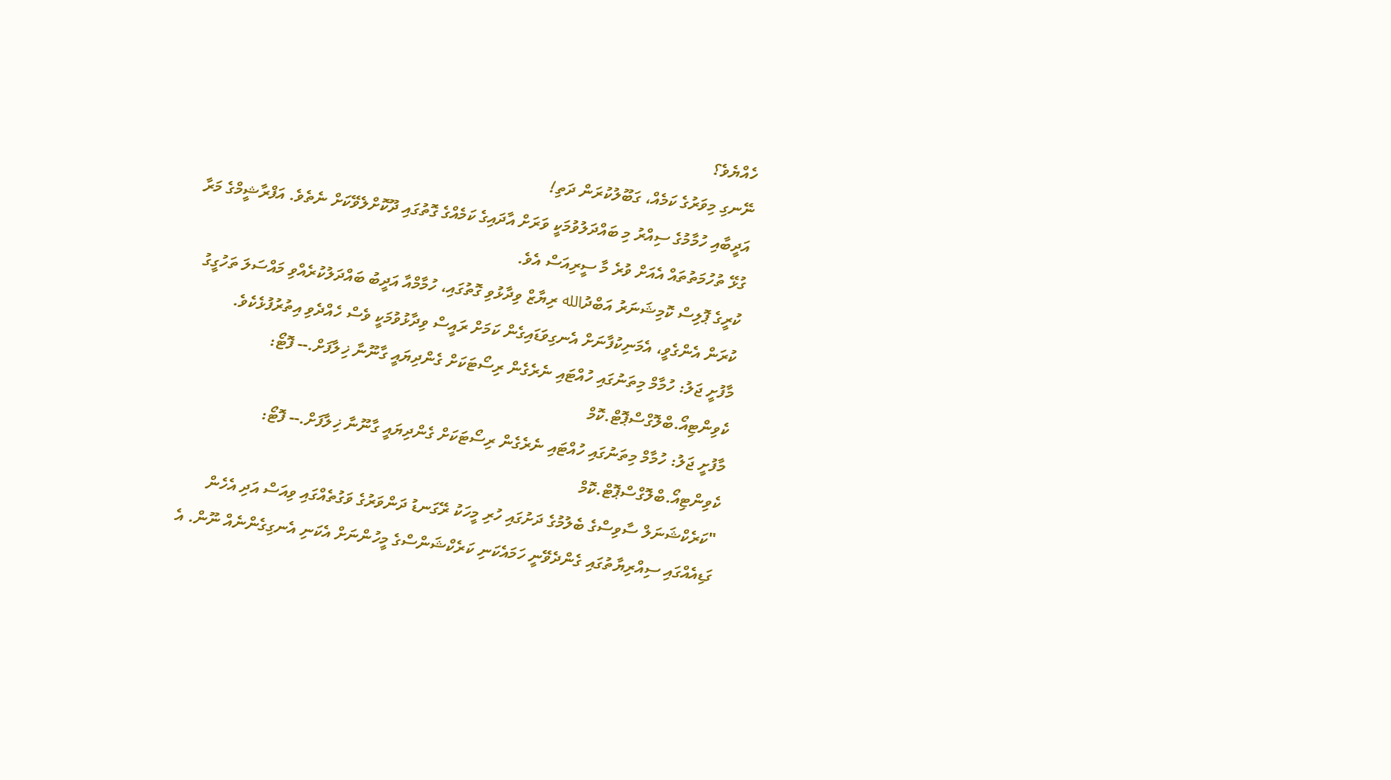ހެއްޔެވެ؟
ނޭނގި މިވަރުގެ ކަމެއް، ގަބޫލުކުރަން ދަތި!
އަދީބާއި ހުމާމުގެ ސިއްރު މި ބައްދަލުވުމަކީ ވަރަށް އާދައިގެ ކަމެއްގެ ގޮތުގައި ދޫކޮށްލެވޭކަށް ނެތެވެ. އަފްރާޝީމްގެ މަރާ ގުޅޭ ތުހުމަތުތައް އެއަށް ވުރެ މާ ސީރިއަސް އެވެ.
ކުރީގެ ޕޮލިސް ކޮމިޝަނަރު އަބްދުالله ރިޔާޒް ވިދާޅުވި ގޮތުގައި، ހުމާމްއާ އަދީބު ބައްދަލުކުރެއްވި މައްސަލަ ތަހުގީގު ކުރަން އެންގެވީ، އެމަނިކުފާނަށް އެނގިވަޑައިގެން ކަމަށް ރައީސް ވިދާޅުވުމަކީ ވެސް ހެއްދެވި އިތުރުފުޅެކެވެ.
މާފުށީ ޖަލު: ހުމާމް މިތަނުގައި ހުއްޓައި ނެރެގެން ރިސޯޓަކަށް ގެންދިޔައީ ގާނޫނާ ޚިލާފަށް.-- ފޮޓޯ: ކެވިންޓިއޯ.ބްލޮގްސްޕޮޓް.ކޮމް
މާފުށީ ޖަލު: ހުމާމް މިތަނުގައި ހުއްޓައި ނެރެގެން ރިސޯޓަކަށް ގެންދިޔައީ ގާނޫނާ ޚިލާފަށް.-- ފޮޓޯ: ކެވިންޓިއޯ.ބްލޮގްސްޕޮޓް.ކޮމް
"ކަރެކްޝަނަލް ސާވިސްގެ ބެލުމުގެ ދަށުގައި ހުރި މީހަކު ރޭގަނޑު ދަންވަރުގެ ވަގުތެއްގައި ވިއަސް އަދި އެހެން ގަޑިއެއްގައި ސިއްރިޔާތުގައި ގެންދެވޭނީ ހަމައެކަނި ކަރެކްޝަންސްގެ މީހުންނަށް އެކަނި އެނގިގެންނެއް ނޫން. އެ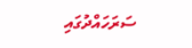ސަރަހައްދުގައި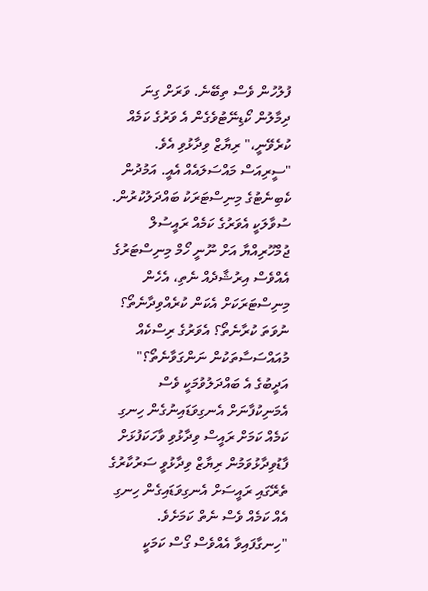ފުލުހުން ވެސް ތިބޭނެ. ވަރަށް ގިނަ ދިމާލުން ކޯޑިނޭޓުވެގެން އެ ވަރުގެ ކަމެއް ކުރެވޭނީ،" ރިޔާޒް ވިދާޅުވި އެވެ.
"ސީރިއަސް މައްސަލައެއް އެއީ. އަމުދުން ކެބިނެޓުގެ މިނިސްޓަރަކު ބައްދަލުކުރުން. ސުވާލަކީ އެވަރުގެ ކަމެއް ރައީސުލް ޖުމްހޫރިއްޔާ އަށް ނޫނީ ހޯމް މިނިސްޓަރުގެ އެއްވެސް އިރުޝާދެއް ނެތި، އެހެން މިނިސްޓަރަކަށް އެކަން ކުރެއްވިދާނެތޯ؟ ނުވަތަ ކުރާނެތޯ؟ އެވަރުގެ ރިސްކެއް މުއައްސަސާތަކުން ނަންގަވާނެތޯ؟"
އަދީބުގެ އެ ބައްދަލުވުމަކީ ވެސް އެމަނިކުފާނަށް އެނގިވަޑައިނުގެން ހިނގި ކަމެއް ކަމަށް ރައީސް ވިދާޅުވި ވާހަކަފުޅަށް ފާޑުވިދާޅުވަމުން ރިޔާޒް ވިދާޅުވީ ސަރުކާރުގެ ތެރޭގައި ރައީސަށް އެނގިވަޑައިގެން ހިނގި އެއް ކަމެއް ވެސް ނެތް ކަމަށެވެ.
"ހިނގާފައިވާ އެއްވެސް ގޯސް ކަމަކީ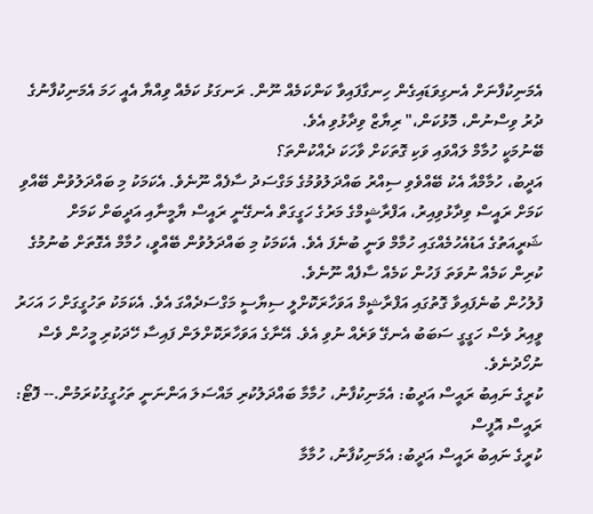އެމަނިކުފާނަށް އެނގިވަޑައިގެން ހިނގާފައިވާ ކަންކަމެއް ނޫން. ރަނގަޅު ކަމެއް ވިއްޔާ އެއީ ހަމަ އެމަނިކުފާނުގެ ދުރު ވިސްނުން، މޮޅުކަން،" ރިޔާޒް ވިދާޅުވި އެވެ.
ބޭނުމަކީ ހުމާމް ލައްވައި ވަކި ގޮތަކަށް ވާހަކަ ދެއްކުންތަ؟
އަދީބު، ހުމާމްއާ އެކު ބޭއްވެވި ސިއްރު ބައްދަލުވުމުގެ މަގްސަދު ސާފެއް ނޫނެވެ. އެކަމަކު މި ބައްދަލުވުން ބޭއްވި ކަމަށް ރައީސް ވިދާޅުވިއިރު، އަފްރާޝީމްގެ މަރުގެ ހަގީގަތް އެނގޭނީ ރައީސް ޔާމީނާއި އަދީބަށް ކަމަށް ޝަރީއަތުގެ އަޑުއެހުމެއްގައި ހުމާމް ވަނީ ބުނެފަ އެވެ. އެކަމަކު މި ބައްދަލުވުން ބޭއްވީ، ހުމާމް އެގޮތަށް ބުނުމުގެ ކުރިން ކަމެއް ނުވަތަ ފަހުން ކަމެއް ސާފެއް ނޫނެވެ.
ފުލުހުން ބުނެފައިވާ ގޮތުގައި އަފްރާޝީމް އަވަހާރަކޮށްލީ ސިޔާސީ މަގްސަދެއްގަ އެވެ. އެކަމަކު ތަހުގީގަށް ހަ އަހަރު ވީއިރު ވެސް ހަގީގީ ސަބަބު އެނގޭ ވަރެއް ނުވި އެވެ. އޭނާގެ އަވަހާރަކޮށްލަން ފައިސާ ހޭދަކުރި މީހުން ވެސް ނުހޯދުނެވެ.
ކުރީގެ ނައިބު ރައީސް އަދީބު: އެމަނިކުފާނު، ހުމާމާ ބައްދަލުކުރި މައްސަލަ އަންނަނީ ތަހުގީގުކުރަމުން.-- ފޮޓޯ: ރައީސް އޮފީސް
ކުރީގެ ނައިބު ރައީސް އަދީބު: އެމަނިކުފާނު، ހުމާމާ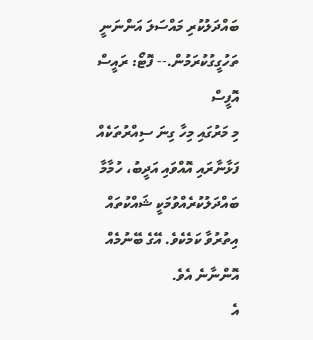ބައްދަލުކުރި މައްސަލަ އަންނަނީ ތަހުގީގުކުރަމުން.-- ފޮޓޯ: ރައީސް އޮފީސް
މި މަރުގައި މިހާ ގިނަ ސިއްރުތަކެއް ފަޅާނާރައި އޮއްވައި އަދީބު، ހުމާމާ ބައްދަލުކުރެއްވުމަކީ ޝައްކުތައް އިތުރުވާ ކަމެކެވެ. އޭގެ ބޭނުމެއް އޮންނާނެ އެވެ.
އެ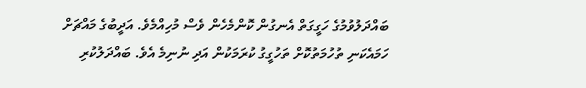ބައްދަލުވުމުގެ ހަގީގަތް އެނގުން ކޮންމެހެން ވެސް މުހިއްމެވެ. އަދީބުގެ މައްޗަށް ހަމައެކަނި ތުހުމަތުކޮށް ތަހުގީގު ކުރަމަކުން އަދި ނުނިމެ އެވެ. ބައްދަލުކުރި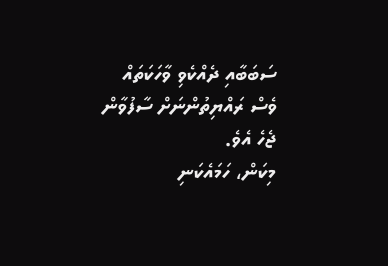ސަބަބާއި ދެއްކެވި ވާހަކަތައް ވެސް ރައްޔިތުންނަށް ސާފުވާން ޖެހެ އެވެ.
މިކަން، ހަމައެކަނި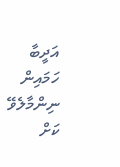އަދީބާ ހަމައިން ނިންމާލެވޭ ކަށް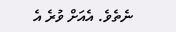ނެތެވެ. އެއަށް ވުރެ އެ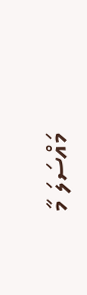މައްސަލަ މާ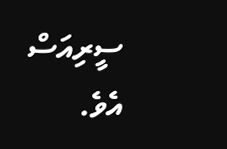ސީރިއަސް އެވެ.